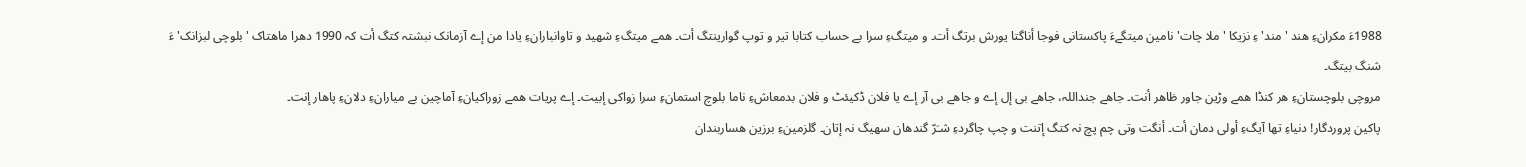1988ءَ مکرانءِ ھند 'مند'ءِ نزیکا 'ملا چات' نامین میتگےءَ پاکستانی فوجا أناگتا یورش برتگ أت۔ و میتگءِ سرا بے حساب کتابا تیر و توپ گوارینتگ أت۔ ھمے میتگءِ شھید و تاوانبارانءِ یادا من إے آزمانک نبشتہ کتگ أت کہ 1990 دھرا ماھتاک 'بلوچی لبزانک'ءَ شنگ بیتگ۔
مروچی بلوچستانءِ ھر کنڈا ھمے وڑین جاور ظاھر أنت۔ جاھے جنداللہ، جاھے بی إل إے و جاھے بی آر إے یا فلان ڈکیئٹ و فلان بدمعاشءِ ناما بلوچ استمانءِ سرا زواکی إبیت۔ إے پریات ھمے زوراکیانءِ آماچین بے میارانءِ دلانءِ پاھار إنت۔
پاکین پروردگار! دنیاءِ تھا آیگءِ أولی دمان أت۔ أنگت وتی چم پچ نہ کتگ إتنت و چپ چاگردءِ شـَرّ گندھان سھیگ نہ إتان۔ گلزمینءِ برزین ھساربندان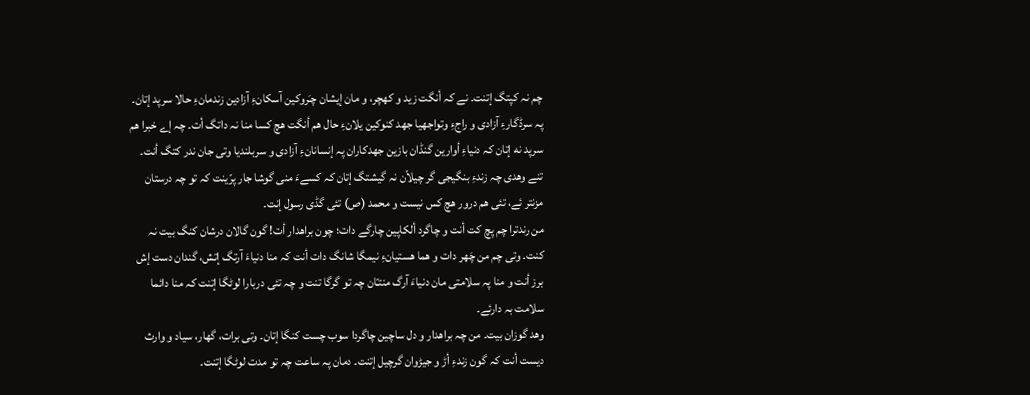چم نہ کپتگ إتنت۔ نے کہ أنگت زید و کھچر، و مان إیشان چـَروکین آسکانءِ آزادین زندمانءِ حالا سرپد إتان۔ پہ سرڈگارءِ آزادی و راجءِ وتواجھیا جھد کنوکین یلانءِ حال ھم أنگت ھچ کسا منا نہ داتگ أت۔ چہ إے خبرا ھم سرپد نه إتان کہ دنیاءِ أوارین گنڈان بازین جھدکاران پہ إنسانانءِ آزادی و سربلندیا وتی جان ندر کتگ أنت۔
تنے وھدی چہ زندءِ بنگيجی گر چیلاّن نہ گيشتگ إتان کہ کسےءَ منی گوشا جار پرّینت کہ تو چہ درستان مزنتر ئے، تئی ھم درور ھچ کس نیست و محمد (ص) تئی گڈی رسول إنت۔
من رندترا چم پچ کت أنت و چاگرد ألکاپین چارگے دات؛ چون براھدار أت! گون گالان درشان کنگ بیت نہ کنت۔ وتی چم من چَھر دات و ھما ھستیانءِ نیمگا شانگ دات أنت کہ منا دنیاءَ آرتگ إتش، گندان دست إش برز أنت و منا پہ سلامتی مان دنیاءَ آرگ منتـّان چہ تو گرگا تنت و چہ تئی دربارا لوٹگا إتنت کہ منا دائما سلامت بہ دارئے۔
وھد گوزان بیت۔ من چہ براھدار و دل ساچین چاگردا سوب چست کنگا إتان۔ وتی برات، گھار، سیاد و وارث دیست أنت کہ گون زندءِ أڑ و جیڑوان گرچیل إتنت۔ دمان پہ ساعت چہ تو مدت لوٹگا إتنت۔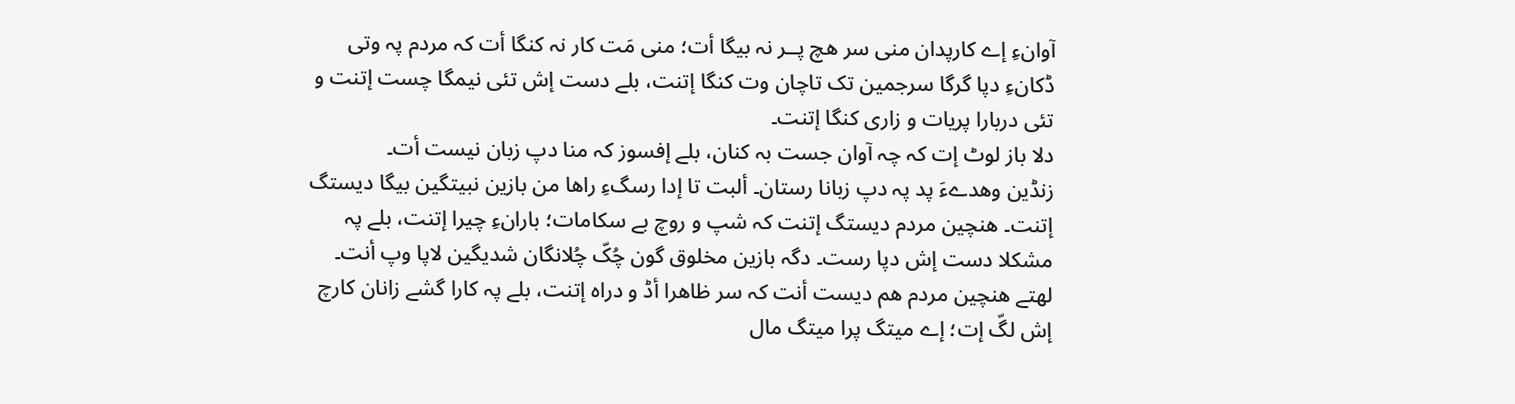آوانءِ إے کارپدان منی سر ھچ پــر نہ بیگا أت؛ منی مَت کار نہ کنگا أت کہ مردم پہ وتی ڈکانءِ دپا گرگا سرجمین تک تاچان وت کنگا إتنت، بلے دست إش تئی نیمگا چست إتنت و تئی دربارا پریات و زاری کنگا إتنت۔
دلا باز لوٹ إت کہ چہ آوان جست بہ کنان، بلے إفسوز کہ منا دپ زبان نیست أت۔
زنڈین وھدےءَ پد پہ دپ زبانا رستان۔ ألبت تا إدا رسگءِ راها من بازین نبیتگین بیگا دیستگ إتنت۔ ھنچین مردم دیستگ إتنت کہ شپ و روچ بے سکامات؛ بارانءِ چیرا إتنت، بلے پہ مشکلا دست إش دپا رست۔ دگہ بازین مخلوق گون چُکّ چُلانگان شدیگین لاپا وپ أنت۔ لھتے ھنچین مردم ھم دیست أنت کہ سر ظاھرا أڈ و دراہ إتنت، بلے پہ کارا گشے زانان کارچ إش لگّ إت؛ إے میتگ پرا میتگ مال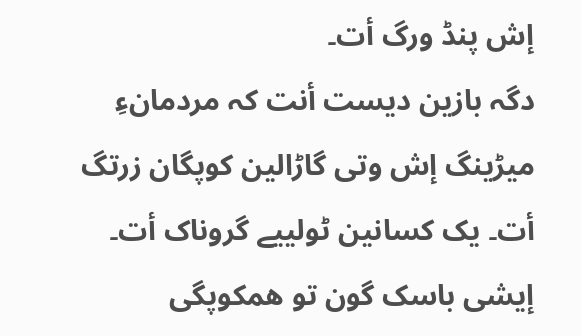إش پنڈ ورگ أت۔
دگہ بازین دیست أنت کہ مردمانءِ میڑینگ إش وتی گاڑالین کوپگان زرتگ أت۔ یک کسانین ٹولییے گروناک أت۔ إیشی باسک گون تو ھمکوپگی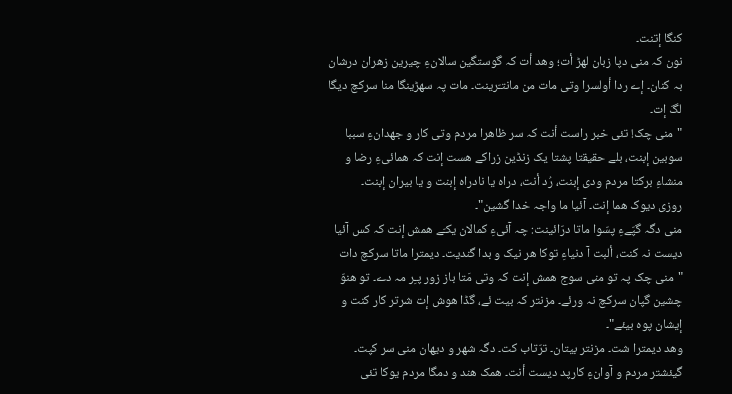کنگا إتنت۔
نون کہ منی دپا زبان لھڑ أت؛ وھد أت کہ گوستگین سالانءِ چیرین زھران درشان بہ کنان۔ إے ردا أولسرا وتی مات من مانتـّرینت۔ مات پہ سھڑینگا منا سرکچ دیگا لگّ إت۔
"منی چک! تئی خبر راست أنت کہ سر ظاھرا مردم وتی کار و جھدانءِ سببا سوبین إبنت، بلے حقیقتا پشتا یک زنڈین زراکے ھست إنت کہ ھمائیءِ رضا و منشاءِ برکتا مردم ودی إبنت، رُد أنت، دراہ یا نادراہ إبنت و یا بیران إبنت۔
روزی دیوک ھما إنت۔ آئیا ما واجہ خدا گشین"۔
منی دگہ گپّےءِ پسّوا ماتا درّائینت: چہ آئیءِ کمالان یکـّے ھمش إنت کہ کس آئیا دیست نہ کنت، ألبت آ دنیاءِ توکا ھر نیک و بدا گندیت۔ دیمترا ماتا سرکچ دات
"منی چک پہ تو منی سوج ھمش إنت کہ وتی مَتا باز زور پـِر مہ دے۔ تو ھنوّ چشین گپان سرکچ نہ ورئے۔ مزنتر کہ بیت ئے، گڈا ھوش إت شرتر کار کنت و إیشان پوہ بیئے"۔
وھد دیمترا شت۔ مزنتر بیتان۔ ترّتاب کت۔ دگہ شھر و دیھان منی سر کپت۔ گيئشتر مردم و آوانءِ کارپد دیست أنت۔ ھمک ھند و دمگا مردم یوکا تئی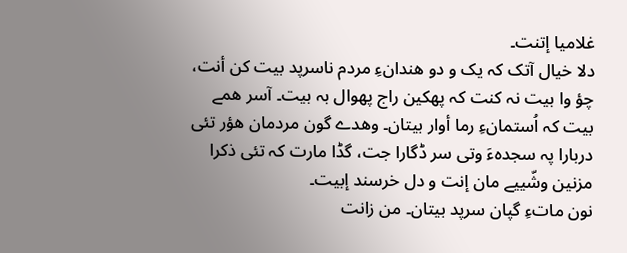غلامیا إتنت۔
دلا خیال آتک کہ یک و دو ھندانءِ مردم ناسرپد بیت کن أنت، چؤ وا بیت نہ کنت کہ پھکین راج پھوال بہ بیت۔ آسر ھمے بیت کہ اُستمانءِ رما أوار بیتان۔ وھدے گون مردمان ھؤر تئی دربارا پہ سجدہءَ وتی سر ڈگارا جت، گڈا مارت کہ تئی ذکرا مزنین وشّییے مان إنت و دل خرسند إبیت۔
نون ماتءِ گپان سرپد بیتان۔ من زانت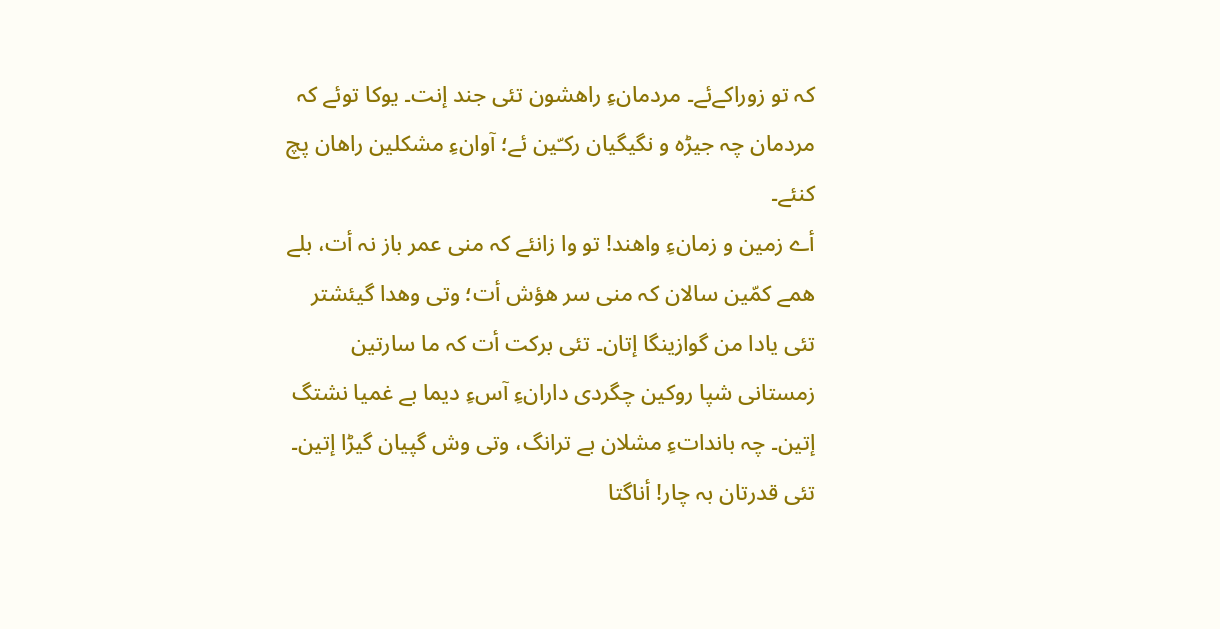کہ تو زوراکےئے۔ مردمانءِ راھشون تئی جند إنت۔ یوکا توئے کہ مردمان چہ جیڑہ و نگیگیان رکـّین ئے؛ آوانءِ مشکلین راھان پچ کنئے۔
أے زمین و زمانءِ واھند! تو وا زانئے کہ منی عمر باز نہ أت، بلے ھمے کمّین سالان کہ منی سر ھؤش أت؛ وتی وھدا گيئشتر تئی یادا من گوازینگا إتان۔ تئی برکت أت کہ ما سارتین زمستانی شپا روکین چگردی دارانءِ آسءِ دیما بے غمیا نشتگ إتین۔ چہ بانداتءِ مشلان بے ترانگ، وتی وش گپیان گیڑا إتین۔
تئی قدرتان بہ چار! أناگتا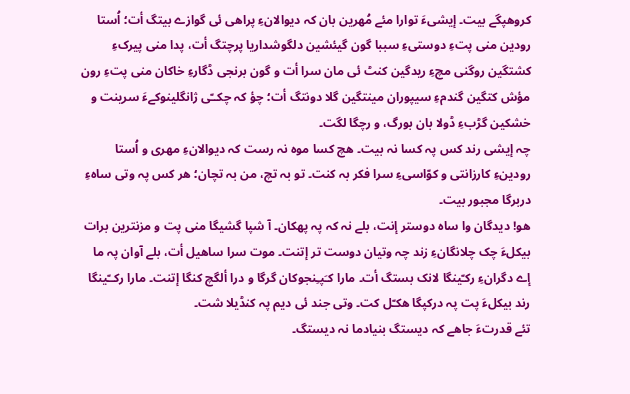کروھپگے بیت۔ إیشیءَ توارا مئے مُھرین بان کہ دیوالانءِ پراھی ئی گوازے بیتگ أت؛ اُستا رودین منی پتءِ دوستیءِ سببا گون گیئشین دلگوشداریا پرچتگ أت، پدا منی پیرکءِ کشتگین روگنی مچءِ ریدگین کنٹ ئی مان سرا أت و گون برنجی ڈگارءِ خاکان منی پتءِ رون مؤش کتگین گندمءِ سیپوران مینتگین گلا دونتگ أت؛ چؤ کہ چکــّی ژانگلینوکےءَ سرینت و خشکین گڑبءِ ڈولا بان بورگ، و رچگا لگت۔
چہ إیشی رند کس پہ کسا نہ بیت۔ ھچ کسا موہ نہ رست کہ دیوالانءِ مھری و اُستا رودینءِ کارزانتی و کوّاسیءِ سرا فکر بہ کنت۔ تو بہ تچ، من بہ تچان؛ ھر کس پہ وتی ساہءِ دربرگا مجبور بیت۔
ھو! دیدگان وا ساہ دوستر إنت، بلے نہ کہ پہ پھکان۔ آ شپا گشیگا منی پت و مزنترین برات بیکلءَ چک چلانگانءِ زند چہ وتیان دوست تر إتنت۔ موت سرا ساهیل أت، بلے آوان پہ ما إے دگرانءِ رکـّینگا لانک بستگ أت۔ مارا کـَپـِنجوکان گرگا و درا ألگچ کنگا إتنت۔ مارا رکــّینگا رند بیکلءَ پت پہ درکپگا ھکـّل کت۔ وتی جند ئی دیم پہ کنڈیلا شت۔
تئے قدرتءَ جاھے کہ دیستگ بنیادما نہ دیستگ۔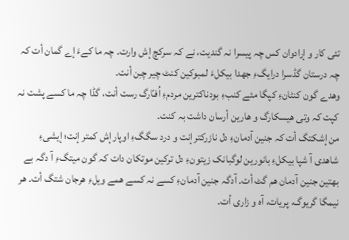تئی کار و إرادوان کس چہ پیسرا نہ گندیت، نے کہ سرکچ إش وارت۔ چہ ما کےءَ إے گمان أت کہ چہ درستان گڈسرا درایگءِ جھدا بیکلءَ لمبوکین کنٹ چیر چـِن أنت۔
وھدے گون کنٹانءِ کپگا مئے کنبءِ بودناکترین مردمءِ اُفـّارگ رست أنت، گڈا چہ ما کسے پشت نہ کپت کہ وتی ھیسکارگ و ھارین أرسان داشت بہ کنت۔
من إشکتگ أت کہ جنین آدمانءِ دل نازرکتر إنت و درد سگگءِ اوپارإش کمتر إنت؛ إیشیءِ شاھدی آ شپا بیکلءِ بانورین لوگبانک زیتونءِ دل ترکین موتکان دات کہ گون میتگءِ آ دگہ بے بھتین جنین آدمان ھم گٹ أت۔ آدگہ جنین آدمانءِ کسے نہ کسے ھمے ویلءِ ھرجان شتگ أت۔ ھر نیمگا گریوگ، پریات، آہ و زاری أت۔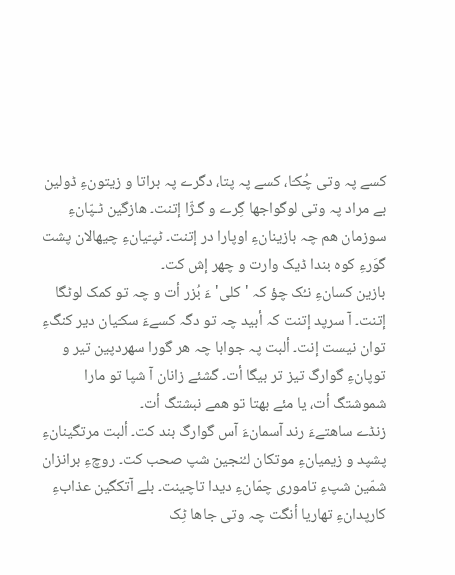کسے پہ وتی چُکـّا، کسے پہ پتا، دگرے پہ براتا و زیتونءِ ڈولین بے مراد پہ وتی لوگواجھا گِرے و گـژّا إتنت۔ ھازگین ٹـپّانءِ سوزمان ھم چہ بازینانءِ اوپارا در إتنت۔ ٹپـّيانءِ چیھالان پشت گوَرءِ کوہ بندا ڈیک وارت و چھر إش کت۔
بازین کسانءِ نـُک چؤ کہ 'کلی'ءَ بُزر أت و چہ تو کمک لوٹگا إتنت۔ آ سرپد إتنت کہ أبید چہ تو دگہ کسےءَ سکـّیان دیر کنگءِ توان نیست إنت۔ ألبت پہ جوابا چہ ھر گورا سھردپین تیر و توپانءِ گوارگ تیز تر بیگا أت۔ گشئے زانان آ شپا تو مارا شموشتگ أت، یا مئے بھتا تو ھمے نبشتگ أت۔
زنڈے ساھتےءَ رند آسمانءَ آس گوارگ بند کت۔ ألبت مرتگینانءِ پشپد و زیمیانءِ موتکان لـُنجین شپ صحب کت۔ روچءِ برانزان شمّین شپءِ تاموری چمّانءِ دیدا تاچینت۔ بلے آتکگین عذابءِ کارپدانءِ تھاریا أنگت چہ وتی جاھا ٹِک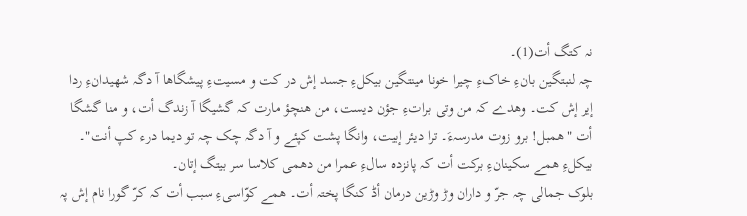نہ کتگ أت(1)۔
چہ لنبتگین بانءِ خاکءِ چيرا خونا مینتگین بیکلءِ جسد إش در کت و مسیتءِ پیشگاھا آ دگہ شھیدانءِ ردا إیر إش کت۔ وھدے کہ من وتی براتءِ جؤن دیست، من ھنچؤ مارت کہ گشیگا آ زندگ أت، و منا گشگا أت "ھمبل! برو زوت مدرسہءَ۔ ترا دیئر إبیت، وانگا پشت کپئے و آ دگہ چک چہ تو دیما درء کپ أنت"۔
بیکلءِ ھمے سکینانءِ برکت أت کہ پانزدہ سالءِ عمرا من دھمی کلاسا سر بیتگ إتان۔
بلوک جمالی چہ جرّ و داران وڑ وڑین درمان أڈ کنگا پختہ أت۔ ھمے کوّاسیءِ سبب أت کہ کرّ گورا نام إش پہ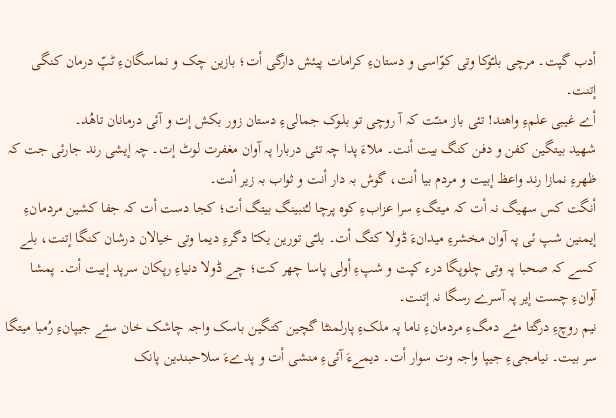أدب گپت۔ مرچی بلـّوکا وتی کوّاسی و دستانءِ کرامات پیئش دارگی أت؛ بازین چک و نماسگانءِ ٹپّ درمان کنگی إتنت۔
أے غیبی علمءِ واھند! تئی باز منـّت کہ آ روچی تو بلـوک جمالیءِ دستان زور بکش إت و آئی درمانان تاھُد۔
شھید بیتگین کفن و دفن کنگ بیت أنت۔ ملاءَ پدا چہ تئی دربارا پہ آوان مغفرت لوٹ إت۔ چہ إیشی رند جارئی جت کہ ظھرءِ نمازا رند واعظ إبیت و مردم بیا أنت، گوش بہ دار أنت و ثواب بہ زیر أنت۔
أنگت کس سھیگ نہ أت کہ میتگءِ سرا عزابءِ کوہ پرچا لـُنبینگ بیتگ أت؛ کجا دست أت کہ جفا کشین مردمانءِ إیمنین شپ ئی پہ آوان مخشرءِ میدانءَ ڈولا کتگ أت۔ بلـّی تورین یکـّا دگرءِ دیما وتی خیالان درشان کنگا إتنت، بلے کسے کہ صحبا پہ وتی چلوپگا درء کپت و شپءِ أولی پاسا چھر کت؛ چے ڈولا دنیاءِ رپکان سرپد إبیت أت۔ پمشا آوانءِ چست إیر پہ آسرے رسگا نہ إتنت۔
نیم روچءِ درگتا مئے دمگءِ مردمانءِ ناما پہ ملکءِ پارلمنٹا گچین کتگین باسک واجہ چاشک خان سئے جیپانءِ رُمبا میتگا سر بیت۔ نیامجیءِ جیپا واجہ وت سوار أت۔ دیمےءَ آئیءِ منشی أت و پدےءَ سلاحبندین پانک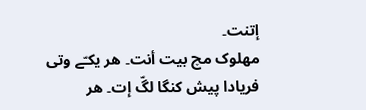إتنت۔
مھلوک مچ بیت أنت۔ ھر یکـّے وتی فریادا پیش کنگا لگّ إت۔ ھر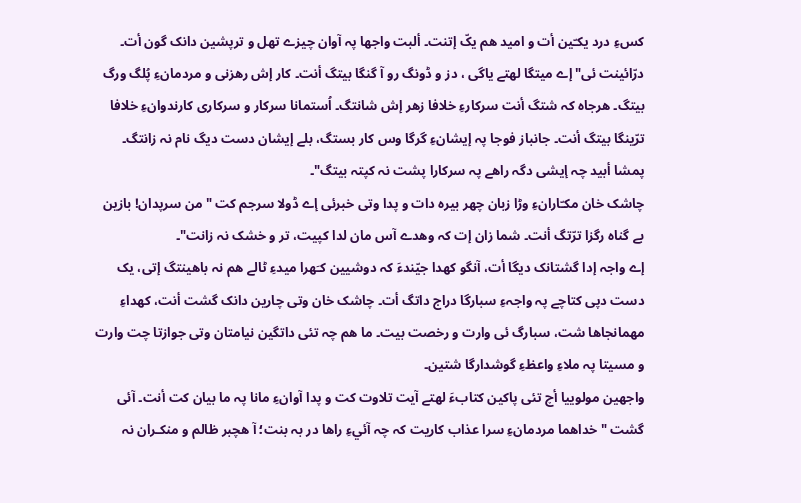کسءِ درد یکـّین أت و امید ھم یکّ إتنت۔ ألبت واجھا پہ آوان چیزے تھل و ترپشین دانک گون أت۔
درّائینت ئی" إے میتگا لھتے یاگی ، دز و ڈونگ رو آ گنگا بیتگ أنت۔ کار إش رھزنی و مردمانءِ پُلگ ورگ بیتگ۔ ھرجاہ کہ شتگ أنت سرکارءِ خلافا زهر إش شانتگ۔ اُستمانا سرکار و سرکاری کارندوانءِ خلافا ترّینگا بیتگ أنت۔ جانباز فوجا پہ إیشانءِ گرگا وس کار بستگ، بلے إیشان دست دیگ نام نہ زانتگ۔ پمشا أبید چہ إیشی دگہ راھے پہ سرکارا پشت نہ کپتہ بیتگ"۔
چاشک خان مکـّارانءِ وڑا زبان چھر بیرہ دات و پدا وتی خبرئی إے ڈولا سرجم کت "من سرپدان! بازین بے گناہ رگزا ترّتگ أنت۔ شما زان إت کہ وھدے آس مان لدا کپیت، تر و خشک نہ زانت"۔
إے واجہ إدا گشتانک دیگا أت، آنگو کھدا جیّندءَ کہ دوشیین کـَھرا میدءِ ٹالے ھم نہ باھینتگ إتی، یک دست دپی کتاچے پہ واجہءِ سبارگا دراج داتگ أت۔ چاشک خان وتی چارین دانک گشت أنت، کھداءِ مھمانجاھا شت، سبارگ ئی وارت و رخصت بیت۔ ما ھم چہ تئی داتگین نیامتان وتی جوازتا چت وارت و مسیتا پہ ملاءِ واعظءِ گوشدارگا شتین۔
واجھین مولوییا أچ تئی پاکین کتابءَ لھتے آیت تلاوت کت و پدا آوانءِ مانا پہ ما بیان کت أنت۔ آئی گشت " خداھما مردمانءِ سرا عذاب کاریت کہ چہ آئيءِ راھا در بہ بنت؛ آ ھچبر ظالم و منکـران نہ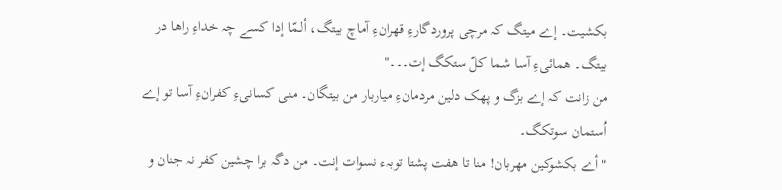بکشیت۔ إے میتگ کہ مرچی پروردگارءِ قھرانءِ آماچ بیتگ، ألـمّا إدا کسے چہ خداءِ راھا در بیتگ۔ ھمائیءِ آسا شما کلّ ستکگ إت۔۔۔"
من زانت کہ إے بزگ و پھک دلین مردمانءِ میاربار من بیتگان۔ منی کسانیءِ کفرانءِ آسا تو إے اُستمان سوتکگ۔
"أے بکشوکین مھربان! منا تا ھفت پشتا توبہء نسوات إنت۔ من دگہ برا چشین کفر نہ جنان و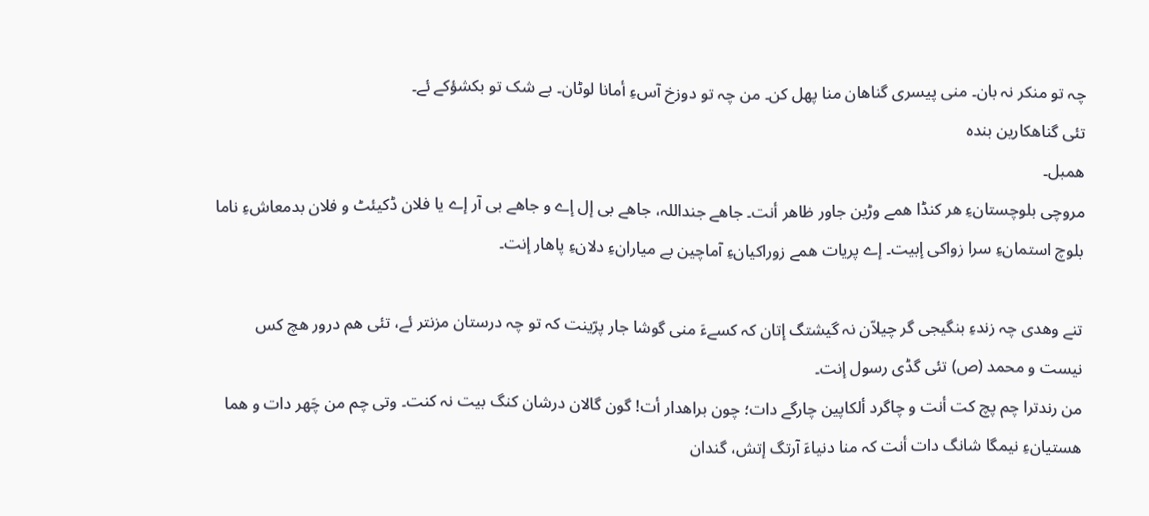چہ تو منکر نہ بان۔ منی پیسری گناھان منا پھل کن۔ من چہ تو دوزخ آسءِ أمانا لوٹان۔ بے شک تو بکشؤکے ئے۔
تئی گناھکارین بندہ
ھمبل۔
مروچی بلوچستانءِ ھر کنڈا ھمے وڑین جاور ظاھر أنت۔ جاھے جنداللہ، جاھے بی إل إے و جاھے بی آر إے یا فلان ڈکیئٹ و فلان بدمعاشءِ ناما بلوچ استمانءِ سرا زواکی إبیت۔ إے پریات ھمے زوراکیانءِ آماچین بے میارانءِ دلانءِ پاھار إنت۔

تنے وھدی چہ زندءِ بنگيجی گر چیلاّن نہ گيشتگ إتان کہ کسےءَ منی گوشا جار پرّینت کہ تو چہ درستان مزنتر ئے، تئی ھم درور ھچ کس نیست و محمد (ص) تئی گڈی رسول إنت۔
من رندترا چم پچ کت أنت و چاگرد ألکاپین چارگے دات؛ چون براھدار أت! گون گالان درشان کنگ بیت نہ کنت۔ وتی چم من چَھر دات و ھما ھستیانءِ نیمگا شانگ دات أنت کہ منا دنیاءَ آرتگ إتش، گندان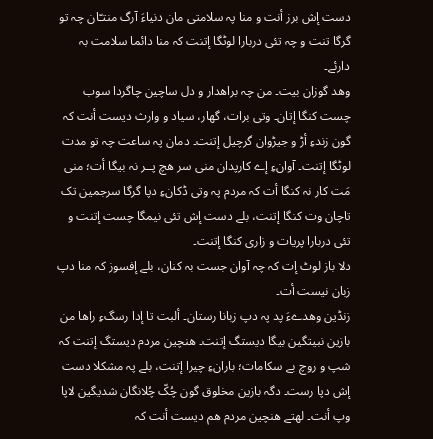دست إش برز أنت و منا پہ سلامتی مان دنیاءَ آرگ منتـّان چہ تو گرگا تنت و چہ تئی دربارا لوٹگا إتنت کہ منا دائما سلامت بہ دارئے۔
وھد گوزان بیت۔ من چہ براھدار و دل ساچین چاگردا سوب چست کنگا إتان۔ وتی برات، گھار، سیاد و وارث دیست أنت کہ گون زندءِ أڑ و جیڑوان گرچیل إتنت۔ دمان پہ ساعت چہ تو مدت لوٹگا إتنت۔ آوانءِ إے کارپدان منی سر ھچ پــر نہ بیگا أت؛ منی مَت کار نہ کنگا أت کہ مردم پہ وتی ڈکانءِ دپا گرگا سرجمین تک تاچان وت کنگا إتنت، بلے دست إش تئی نیمگا چست إتنت و تئی دربارا پریات و زاری کنگا إتنت۔
دلا باز لوٹ إت کہ چہ آوان جست بہ کنان، بلے إفسوز کہ منا دپ زبان نیست أت۔
زنڈین وھدےءَ پد پہ دپ زبانا رستان۔ ألبت تا إدا رسگءِ راها من بازین نبیتگین بیگا دیستگ إتنت۔ ھنچین مردم دیستگ إتنت کہ شپ و روچ بے سکامات؛ بارانءِ چیرا إتنت، بلے پہ مشکلا دست إش دپا رست۔ دگہ بازین مخلوق گون چُکّ چُلانگان شدیگین لاپا وپ أنت۔ لھتے ھنچین مردم ھم دیست أنت کہ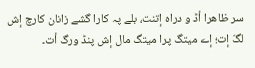سر ظاھرا أڈ و دراہ إتنت، بلے پہ کارا گشے زانان کارچ إش لگّ إت؛ إے میتگ پرا میتگ مال إش پنڈ ورگ أت۔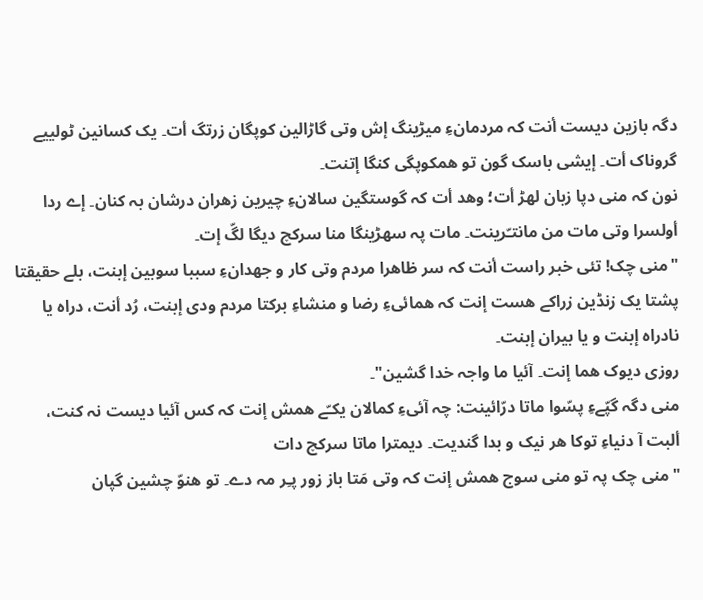دگہ بازین دیست أنت کہ مردمانءِ میڑینگ إش وتی گاڑالین کوپگان زرتگ أت۔ یک کسانین ٹولییے گروناک أت۔ إیشی باسک گون تو ھمکوپگی کنگا إتنت۔
نون کہ منی دپا زبان لھڑ أت؛ وھد أت کہ گوستگین سالانءِ چیرین زھران درشان بہ کنان۔ إے ردا أولسرا وتی مات من مانتـّرینت۔ مات پہ سھڑینگا منا سرکچ دیگا لگّ إت۔
"منی چک! تئی خبر راست أنت کہ سر ظاھرا مردم وتی کار و جھدانءِ سببا سوبین إبنت، بلے حقیقتا پشتا یک زنڈین زراکے ھست إنت کہ ھمائیءِ رضا و منشاءِ برکتا مردم ودی إبنت، رُد أنت، دراہ یا نادراہ إبنت و یا بیران إبنت۔
روزی دیوک ھما إنت۔ آئیا ما واجہ خدا گشین"۔
منی دگہ گپّےءِ پسّوا ماتا درّائینت: چہ آئیءِ کمالان یکـّے ھمش إنت کہ کس آئیا دیست نہ کنت، ألبت آ دنیاءِ توکا ھر نیک و بدا گندیت۔ دیمترا ماتا سرکچ دات
"منی چک پہ تو منی سوج ھمش إنت کہ وتی مَتا باز زور پـِر مہ دے۔ تو ھنوّ چشین گپان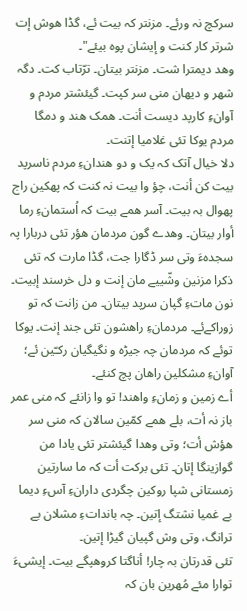سرکچ نہ ورئے۔ مزنتر کہ بیت ئے، گڈا ھوش إت شرتر کار کنت و إیشان پوہ بیئے"۔
وھد دیمترا شت۔ مزنتر بیتان۔ ترّتاب کت۔ دگہ شھر و دیھان منی سر کپت۔ گيئشتر مردم و آوانءِ کارپد دیست أنت۔ ھمک ھند و دمگا مردم یوکا تئی غلامیا إتنت۔
دلا خیال آتک کہ یک و دو ھندانءِ مردم ناسرپد بیت کن أنت، چؤ وا بیت نہ کنت کہ پھکین راج پھوال بہ بیت۔ آسر ھمے بیت کہ اُستمانءِ رما أوار بیتان۔ وھدے گون مردمان ھؤر تئی دربارا پہ سجدہءَ وتی سر ڈگارا جت، گڈا مارت کہ تئی ذکرا مزنین وشّییے مان إنت و دل خرسند إبیت۔
نون ماتءِ گپان سرپد بیتان۔ من زانت کہ تو زوراکےئے۔ مردمانءِ راھشون تئی جند إنت۔ یوکا توئے کہ مردمان چہ جیڑہ و نگیگیان رکـّین ئے؛ آوانءِ مشکلین راھان پچ کنئے۔
أے زمین و زمانءِ واھند! تو وا زانئے کہ منی عمر باز نہ أت، بلے ھمے کمّین سالان کہ منی سر ھؤش أت؛ وتی وھدا گيئشتر تئی یادا من گوازینگا إتان۔ تئی برکت أت کہ ما سارتین زمستانی شپا روکین چگردی دارانءِ آسءِ دیما بے غمیا نشتگ إتین۔ چہ بانداتءِ مشلان بے ترانگ، وتی وش گپیان گیڑا إتین۔
تئی قدرتان بہ چار! أناگتا کروھپگے بیت۔ إیشیءَ توارا مئے مُھرین بان کہ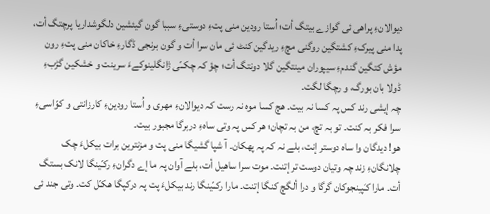دیوالانءِ پراھی ئی گوازے بیتگ أت؛ اُستا رودین منی پتءِ دوستیءِ سببا گون گیئشین دلگوشداریا پرچتگ أت، پدا منی پیرکءِ کشتگین روگنی مچءِ ریدگین کنٹ ئی مان سرا أت و گون برنجی ڈگارءِ خاکان منی پتءِ رون مؤش کتگین گندمءِ سیپوران مینتگین گلا دونتگ أت؛ چؤ کہ چکــّی ژانگلینوکےءَ سرینت و خشکین گڑبءِ ڈولا بان بورگ، و رچگا لگت۔
چہ إیشی رند کس پہ کسا نہ بیت۔ ھچ کسا موہ نہ رست کہ دیوالانءِ مھری و اُستا رودینءِ کارزانتی و کوّاسیءِ سرا فکر بہ کنت۔ تو بہ تچ، من بہ تچان؛ ھر کس پہ وتی ساہءِ دربرگا مجبور بیت۔
ھو! دیدگان وا ساہ دوستر إنت، بلے نہ کہ پہ پھکان۔ آ شپا گشیگا منی پت و مزنترین برات بیکلءَ چک چلانگانءِ زند چہ وتیان دوست تر إتنت۔ موت سرا ساهیل أت، بلے آوان پہ ما إے دگرانءِ رکـّینگا لانک بستگ أت۔ مارا کـَپـِنجوکان گرگا و درا ألگچ کنگا إتنت۔ مارا رکــّینگا رند بیکلءَ پت پہ درکپگا ھکـّل کت۔ وتی جند ئی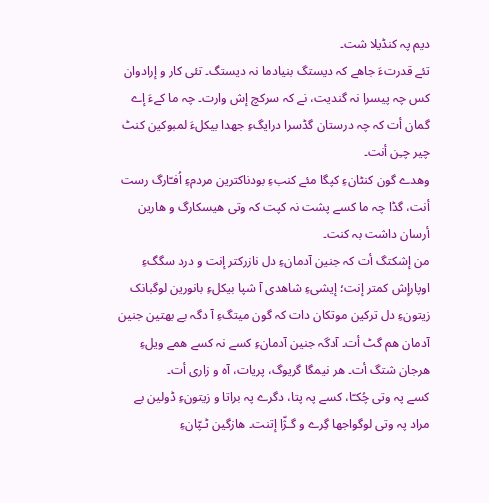دیم پہ کنڈیلا شت۔
تئے قدرتءَ جاھے کہ دیستگ بنیادما نہ دیستگ۔ تئی کار و إرادوان کس چہ پیسرا نہ گندیت، نے کہ سرکچ إش وارت۔ چہ ما کےءَ إے گمان أت کہ چہ درستان گڈسرا درایگءِ جھدا بیکلءَ لمبوکین کنٹ چیر چـِن أنت۔
وھدے گون کنٹانءِ کپگا مئے کنبءِ بودناکترین مردمءِ اُفـّارگ رست أنت، گڈا چہ ما کسے پشت نہ کپت کہ وتی ھیسکارگ و ھارین أرسان داشت بہ کنت۔
من إشکتگ أت کہ جنین آدمانءِ دل نازرکتر إنت و درد سگگءِ اوپارإش کمتر إنت؛ إیشیءِ شاھدی آ شپا بیکلءِ بانورین لوگبانک زیتونءِ دل ترکین موتکان دات کہ گون میتگءِ آ دگہ بے بھتین جنین آدمان ھم گٹ أت۔ آدگہ جنین آدمانءِ کسے نہ کسے ھمے ویلءِ ھرجان شتگ أت۔ ھر نیمگا گریوگ، پریات، آہ و زاری أت۔
کسے پہ وتی چُکـّا، کسے پہ پتا، دگرے پہ براتا و زیتونءِ ڈولین بے مراد پہ وتی لوگواجھا گِرے و گـژّا إتنت۔ ھازگین ٹـپّانءِ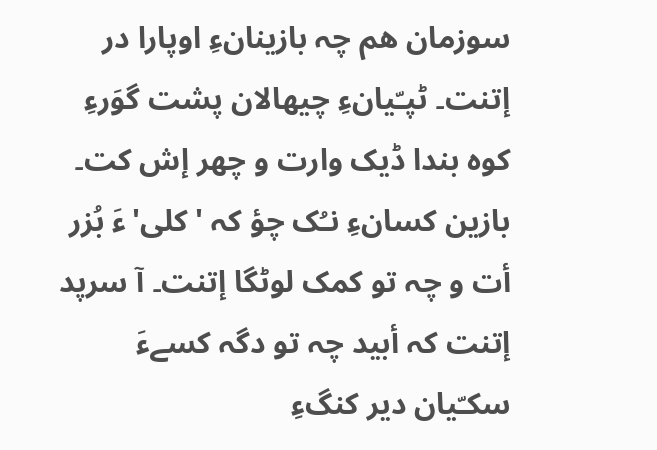سوزمان ھم چہ بازینانءِ اوپارا در إتنت۔ ٹپـّيانءِ چیھالان پشت گوَرءِ کوہ بندا ڈیک وارت و چھر إش کت۔
بازین کسانءِ نـُک چؤ کہ 'کلی'ءَ بُزر أت و چہ تو کمک لوٹگا إتنت۔ آ سرپد إتنت کہ أبید چہ تو دگہ کسےءَ سکـّیان دیر کنگءِ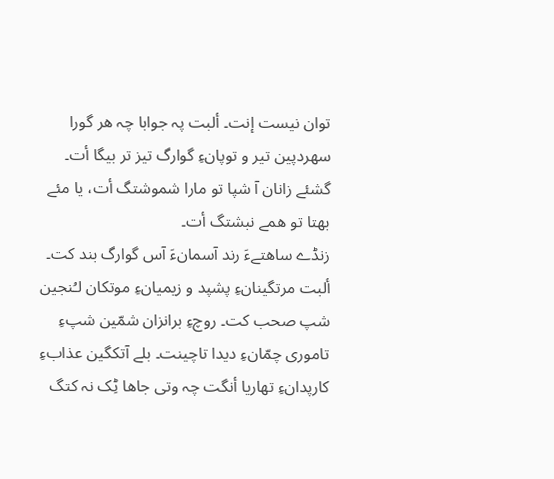توان نیست إنت۔ ألبت پہ جوابا چہ ھر گورا سھردپین تیر و توپانءِ گوارگ تیز تر بیگا أت۔ گشئے زانان آ شپا تو مارا شموشتگ أت، یا مئے بھتا تو ھمے نبشتگ أت۔
زنڈے ساھتےءَ رند آسمانءَ آس گوارگ بند کت۔ ألبت مرتگینانءِ پشپد و زیمیانءِ موتکان لـُنجین شپ صحب کت۔ روچءِ برانزان شمّین شپءِ تاموری چمّانءِ دیدا تاچینت۔ بلے آتکگین عذابءِ کارپدانءِ تھاریا أنگت چہ وتی جاھا ٹِک نہ کتگ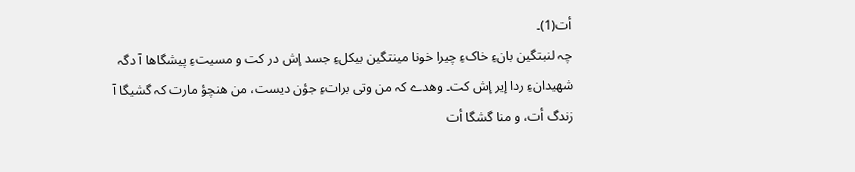أت(1)۔
چہ لنبتگین بانءِ خاکءِ چيرا خونا مینتگین بیکلءِ جسد إش در کت و مسیتءِ پیشگاھا آ دگہ شھیدانءِ ردا إیر إش کت۔ وھدے کہ من وتی براتءِ جؤن دیست، من ھنچؤ مارت کہ گشیگا آ زندگ أت، و منا گشگا أت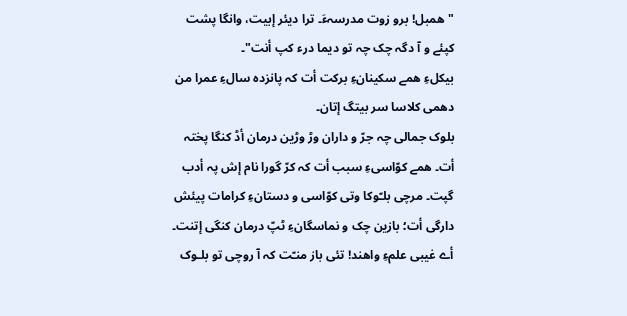"ھمبل! برو زوت مدرسہءَ۔ ترا دیئر إبیت، وانگا پشت کپئے و آ دگہ چک چہ تو دیما درء کپ أنت"۔
بیکلءِ ھمے سکینانءِ برکت أت کہ پانزدہ سالءِ عمرا من دھمی کلاسا سر بیتگ إتان۔
بلوک جمالی چہ جرّ و داران وڑ وڑین درمان أڈ کنگا پختہ أت۔ ھمے کوّاسیءِ سبب أت کہ کرّ گورا نام إش پہ أدب گپت۔ مرچی بلـّوکا وتی کوّاسی و دستانءِ کرامات پیئش دارگی أت؛ بازین چک و نماسگانءِ ٹپّ درمان کنگی إتنت۔
أے غیبی علمءِ واھند! تئی باز منـّت کہ آ روچی تو بلـوک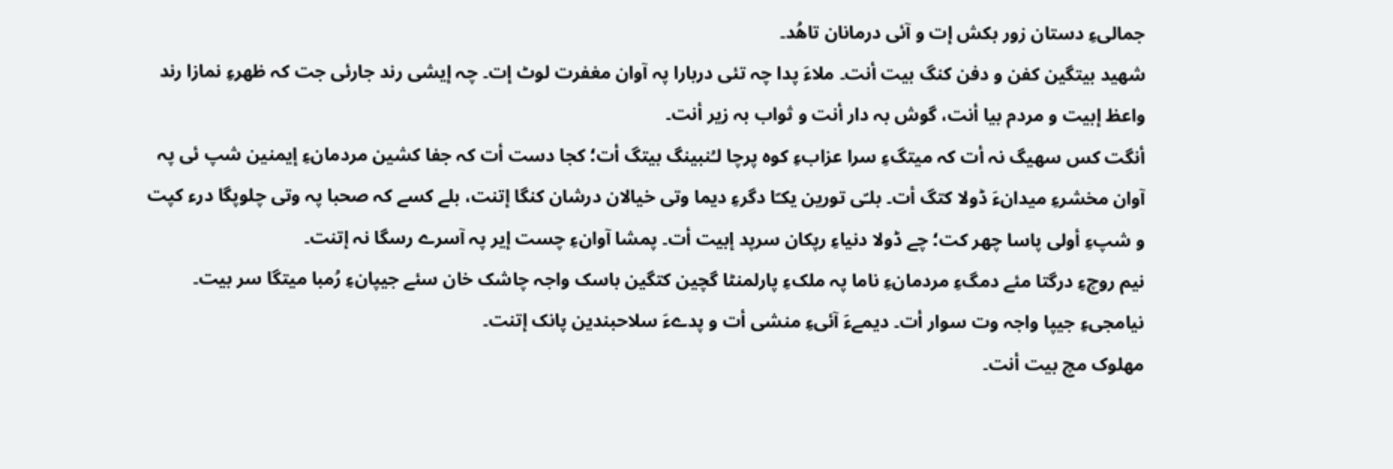جمالیءِ دستان زور بکش إت و آئی درمانان تاھُد۔
شھید بیتگین کفن و دفن کنگ بیت أنت۔ ملاءَ پدا چہ تئی دربارا پہ آوان مغفرت لوٹ إت۔ چہ إیشی رند جارئی جت کہ ظھرءِ نمازا رند واعظ إبیت و مردم بیا أنت، گوش بہ دار أنت و ثواب بہ زیر أنت۔
أنگت کس سھیگ نہ أت کہ میتگءِ سرا عزابءِ کوہ پرچا لـُنبینگ بیتگ أت؛ کجا دست أت کہ جفا کشین مردمانءِ إیمنین شپ ئی پہ آوان مخشرءِ میدانءَ ڈولا کتگ أت۔ بلـّی تورین یکـّا دگرءِ دیما وتی خیالان درشان کنگا إتنت، بلے کسے کہ صحبا پہ وتی چلوپگا درء کپت و شپءِ أولی پاسا چھر کت؛ چے ڈولا دنیاءِ رپکان سرپد إبیت أت۔ پمشا آوانءِ چست إیر پہ آسرے رسگا نہ إتنت۔
نیم روچءِ درگتا مئے دمگءِ مردمانءِ ناما پہ ملکءِ پارلمنٹا گچین کتگین باسک واجہ چاشک خان سئے جیپانءِ رُمبا میتگا سر بیت۔ نیامجیءِ جیپا واجہ وت سوار أت۔ دیمےءَ آئیءِ منشی أت و پدےءَ سلاحبندین پانک إتنت۔
مھلوک مچ بیت أنت۔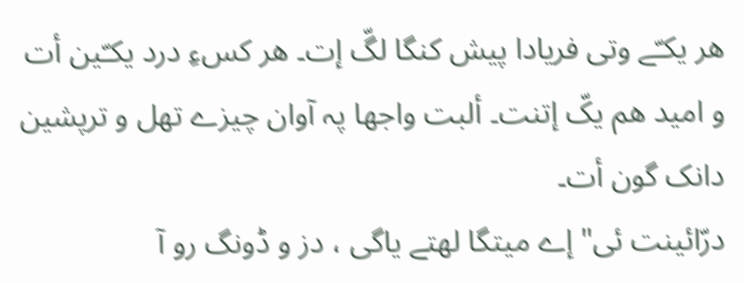ھر یکـّے وتی فریادا پیش کنگا لگّ إت۔ ھر کسءِ درد یکـّین أت و امید ھم یکّ إتنت۔ ألبت واجھا پہ آوان چیزے تھل و ترپشین دانک گون أت۔
درّائینت ئی" إے میتگا لھتے یاگی ، دز و ڈونگ رو آ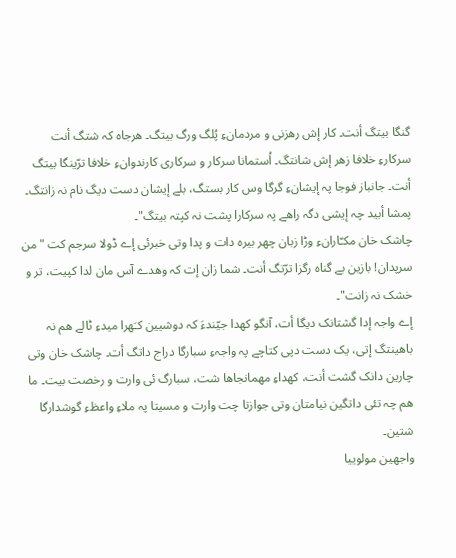گنگا بیتگ أنت۔ کار إش رھزنی و مردمانءِ پُلگ ورگ بیتگ۔ ھرجاہ کہ شتگ أنت سرکارءِ خلافا زهر إش شانتگ۔ اُستمانا سرکار و سرکاری کارندوانءِ خلافا ترّینگا بیتگ أنت۔ جانباز فوجا پہ إیشانءِ گرگا وس کار بستگ، بلے إیشان دست دیگ نام نہ زانتگ۔ پمشا أبید چہ إیشی دگہ راھے پہ سرکارا پشت نہ کپتہ بیتگ"۔
چاشک خان مکـّارانءِ وڑا زبان چھر بیرہ دات و پدا وتی خبرئی إے ڈولا سرجم کت "من سرپدان! بازین بے گناہ رگزا ترّتگ أنت۔ شما زان إت کہ وھدے آس مان لدا کپیت، تر و خشک نہ زانت"۔
إے واجہ إدا گشتانک دیگا أت، آنگو کھدا جیّندءَ کہ دوشیین کـَھرا میدءِ ٹالے ھم نہ باھینتگ إتی، یک دست دپی کتاچے پہ واجہءِ سبارگا دراج داتگ أت۔ چاشک خان وتی چارین دانک گشت أنت، کھداءِ مھمانجاھا شت، سبارگ ئی وارت و رخصت بیت۔ ما ھم چہ تئی داتگین نیامتان وتی جوازتا چت وارت و مسیتا پہ ملاءِ واعظءِ گوشدارگا شتین۔
واجھین مولوییا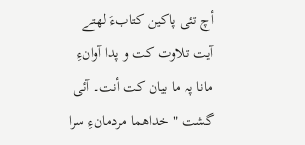أچ تئی پاکین کتابءَ لھتے آیت تلاوت کت و پدا آوانءِ مانا پہ ما بیان کت أنت۔ آئی گشت " خداھما مردمانءِ سرا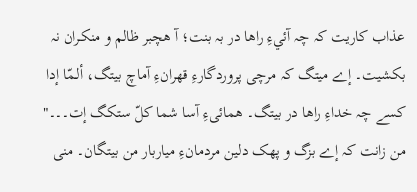عذاب کاریت کہ چہ آئيءِ راھا در بہ بنت؛ آ ھچبر ظالم و منکـران نہ بکشیت۔ إے میتگ کہ مرچی پروردگارءِ قھرانءِ آماچ بیتگ، ألـمّا إدا کسے چہ خداءِ راھا در بیتگ۔ ھمائیءِ آسا شما کلّ ستکگ إت۔۔۔"
من زانت کہ إے بزگ و پھک دلین مردمانءِ میاربار من بیتگان۔ منی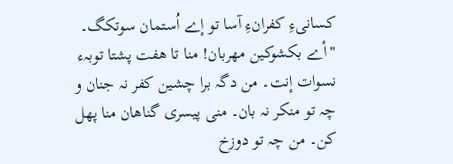کسانیءِ کفرانءِ آسا تو إے اُستمان سوتکگ۔
"أے بکشوکین مھربان! منا تا ھفت پشتا توبہء نسوات إنت۔ من دگہ برا چشین کفر نہ جنان و چہ تو منکر نہ بان۔ منی پیسری گناھان منا پھل کن۔ من چہ تو دوزخ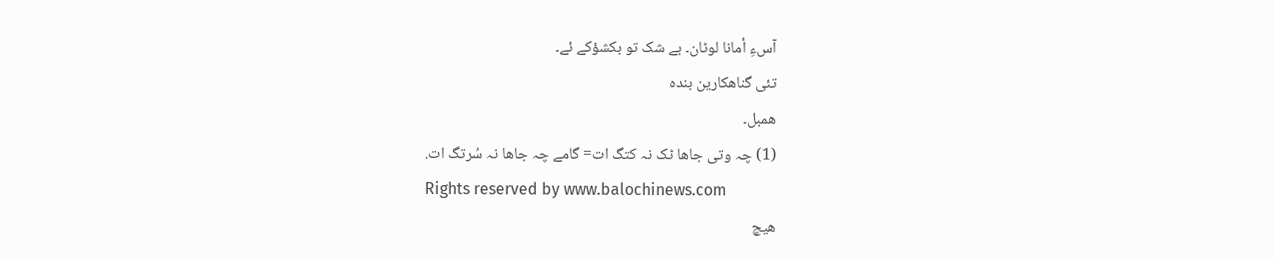آسءِ أمانا لوٹان۔ بے شک تو بکشؤکے ئے۔
تئی گناھکارین بندہ
ھمبل۔
(1) چہ وتی جاھا ٹک نہ کتگ ات= گامے چہ جاھا نہ سُرتگ ات.
Rights reserved by www.balochinews.com
هیچ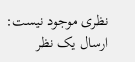نظری موجود نیست:
ارسال یک نظر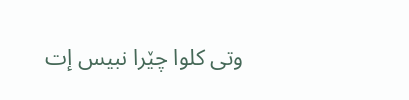وتی کلوا چێرا نبیس إت